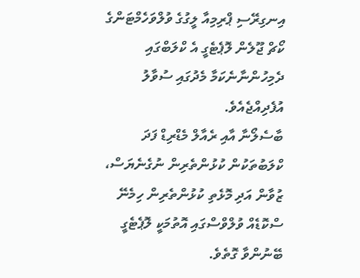އިނގިރޭސި ޕްރިމިއާ ލީގުގެ ވުލްވަހެމްޓަންގެ ކޯޗް ޖޫލެން ލޮޕެޓެގީ އެ ކްލަބްގައި ދެމިހުންނާނެކަމާ މެދުގައި ސުވާލު އުފެދިއްޖެއެވެ.
ބާސެލޯނާ އާއި ރެއާލް މެޑްރިޑް ފަދަ ކްލަބުތަކުން ކުޅުންތެރިން ނުގެނެޔަސް، ޒުވާން އަދި މޮޅެތި ކުޅުންތެރިން ހިމެނޭ ސްކޮޑެއް ވުލްވްސްގައި އޮތުމަކީ ލޮޕެޓެގީ ބޭނުންވާ ގޮތެވެ.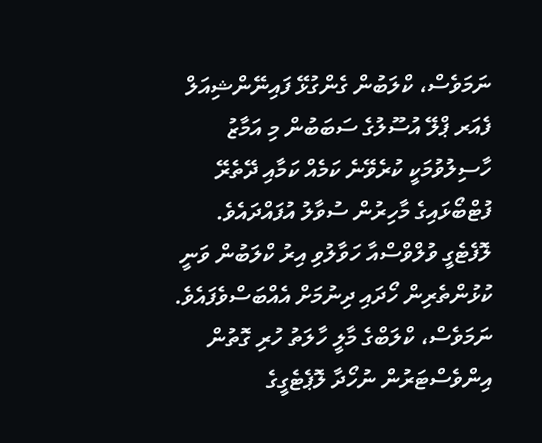ނަމަވެސް، ކްލަބުން ގެންގުޅޭ ފައިނޭންޝިއަލް ފެއަރ ޕްލޭ އުސޫލުގެ ސަބަބުން މި އަމާޒު ހާސިލުވުމަކީ ކުރެވޭނެ ކަމެއް ކަމާއި ދޭތެރޭ ފުޓްބޯޅައިގެ މާހިރުން ސުވާލު އުފައްދައެވެ.
ލޮފެޓެގީ ވުލްވްސްއާ ހަވާލުވި އިރު ކްލަބުން ވަނީ ކުޅުންތެރިން ހޯދައި ދިނުމަށް އެއްބަސްވެފައެވެ. ނަމަވެސް، ކްލަބްގެ މާލީ ހާލަތު ހުރި ގޮތުން އިންވެސްޓަރުން ނުހޯދާ ލޮޕެޓެގީގެ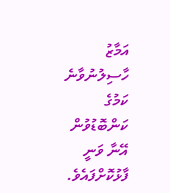އަމާޒު ހާސިލުނުވާނެ ކަމުގެ ކަންބޮޑުވުން އޭނާ ވަނީ ފާޅުކޮށްފައެވެ.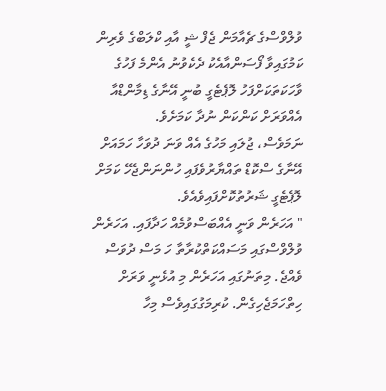ވުލްވްސްގެ ޗެއާމަން ޖެފް ޝީ އާއި ކްލަބްގެ ވެރިން ކަމުގައިވާ ފޯސަންއާއެކު ދެކެވުނު އެންމެ ފަހުގެ ވާހަކަތަކަށްފަހު ލޮޕެޓެގީ ބުނީ އޭނާގެ ޑިމާންޑްއާ އެއްވަރަށް ކަންކަން ނުދާ ކަމަށެވެ.
ނަމަވެސް، ޖުލައި މަހުގެ އެއް ވަނަ ދުވަހާ ހަމައަށް އޭނާގެ ސްކޮޑް ތައްޔާރުވެފައި ހުންނަންޖެހޭ ކަމަށް ލޮޕެޓެގީ ޝަރުތުކޮށްފައިވެއެވެ.
" އަހަރެން ވަނީ އެއްބަސްވުމެއް ހަދާފައި. އަހަރެން ވުލްވްސްގައި މަސައްކަތްކުރާތާ ހަ މަސް ދުވަސް ވެއްޖެ. މިތަނުގައި އަހަރެން މި އުޅެނީ ވަރަށް ހިތްހަމަޖެހިގެން. ކުރިމަގުގައިވެސް މިހާ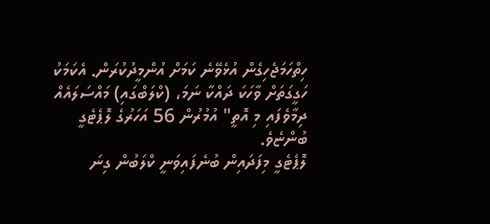ހިތްހަމަޖެހިގެން އުޅެވޭނެ ކަމަށް އުންމީދުކުރަން. އެކަމަކު ހަގީގަތަށް ވާހަކަ ދައްކާ ނަމަ، (ކްލަބްގައި) މައްސަލައެއް ދިމާވެފައި މި އޮތީ" އުމުރުން 56 އަހަރުގެ ލޮޕެޓެގީ ބުންޏެވެ.
ލޮޕެޓެގީ މިފަދައިން ބުނެފައިވަނީ ކްލަބުން ގިނަ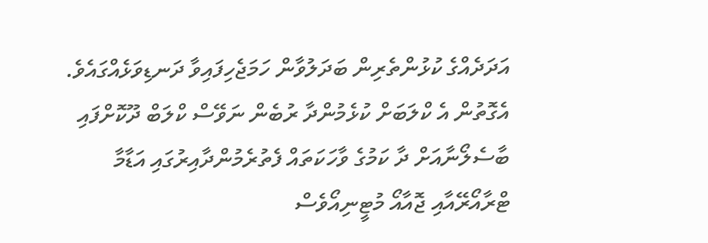އަދަދެއްގެ ކުޅުންތެރިން ބަދަލުވާން ހަމަޖެހިފައިވާ ދަނޑިވަޅެއްގައެވެ. އެގޮތުން އެ ކްލަބަށް ކުޅެމުންދާ ރުބެން ނަވޭސް ކްލަބް ދޫކޮށްފައި ބާސެލޯނާއަށް ދާ ކަމުގެ ވާހަކަތައް ފެތުރެމުންދާއިރުގައި އަޑާމާ ޓްރާއޯރޭއާއި ޖޮއާއޯ މުޓީނިއޯވެސް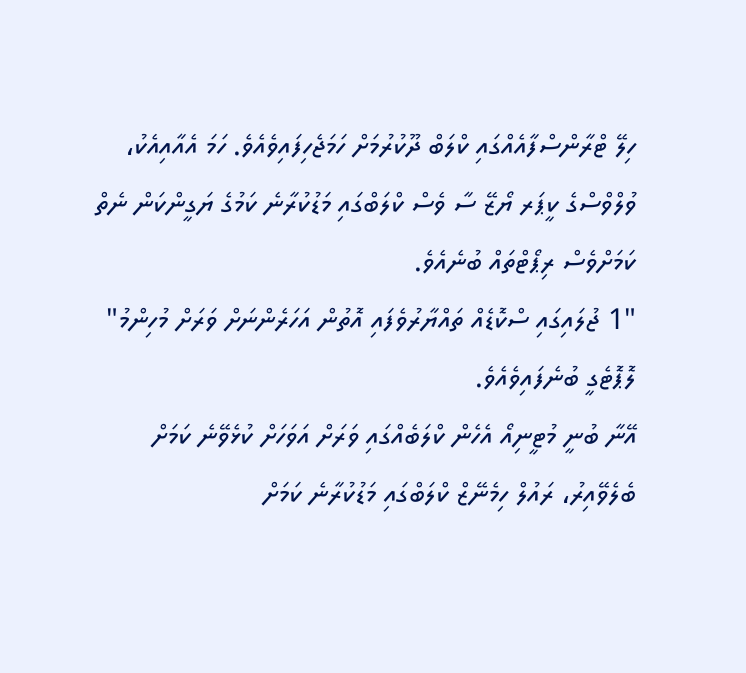ހިލޭ ޓްރާންސްފާއެއްގައި ކްލަބް ދޫކުރުމަށް ހަމަޖެހިފައިވެއެވެ. ހަމަ އެއާއިއެކު، ވުލްވްސްގެ ކީޕަރ ޔޯޒޭ ސާ ވެސް ކްލަބްގައި މަޑުކުރާނެ ކަމުގެ ޔަގީންކަން ނެތް ކަމަށްވެސް ރިޕޯޓްތައް ބުނެއެވެ.
"1 ޖުލައިގައި ސްކޮޑެއް ތައްޔާރުވެފައި އޮތުން އަހަރެންނަށް ވަރަށް މުހިންމު" ލޮޕޮޓެގީ ބުނެފައިވެއެވެ.
އޭނާ ބުނީ މުޓީނިއޯ އެހެން ކްލަބެއްގައި ވަރަށް އަވަހަށް ކުޅެވޭނެ ކަމަށް ބެލެވޭއިރު، ރައުލް ހިމެނޭޒް ކްލަބްގައި މަޑުކުރާނެ ކަމަށް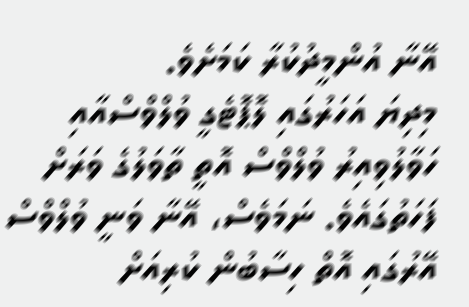އޭނާ އުންމީދުކުރާ ކަމަށެވެ.
މިދިޔަ އަހަރުގައި ލޮޕޮޓެގީ ވުލްވްސްއާއި ހަވާލުވިއިރު ވުލްވްސް އޮތީ ތާވަލުގެ ވަރަށް ފަހަތުގައެވެ. ނަމަވެސް، އޭނާ ވަނީ ވުލްވްސް އޭރުގައި އޮތް ހިސާބުން ކުރިއަށް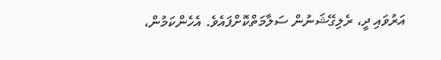އަރުވައި ދީ، ރެލިގޭޝަނުން ސަލާމަތްކޮށްފައެވެ. އެހެންކަމުން،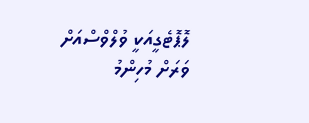ލޮޕޮޓެގީއަކީ ވުލްވްސްއަށް ވަރަށް މުހިންމު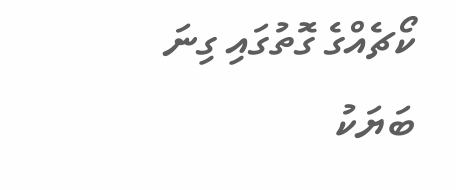ކޯޗެއްގެ ގޮތުގައި ގިނަ ބަޔަކު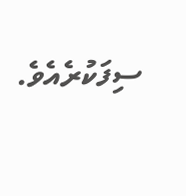ސިފަކުރެއެވެ.